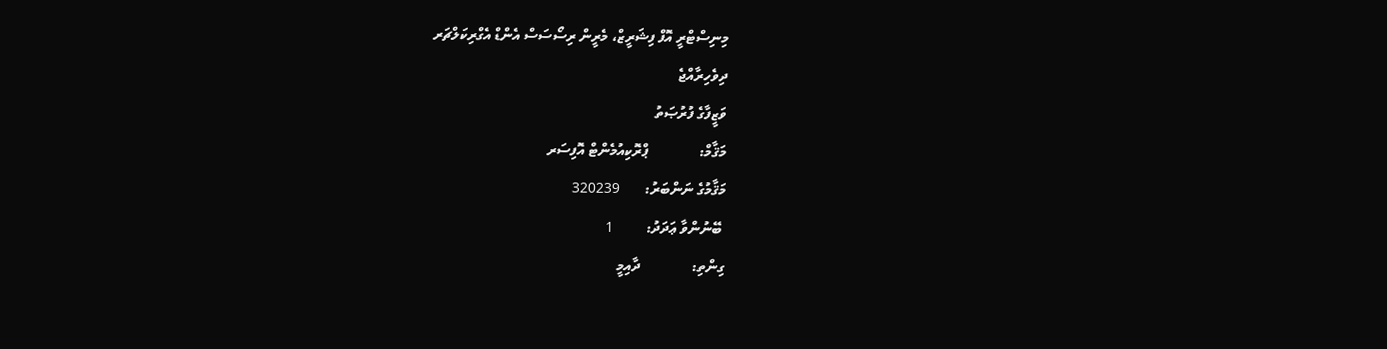މިނިސްޓްރީ އޮފް ފިޝަރީޒް، މެރީން ރިސޯސަސް އެންޑް އެގްރިކަލްޗަރ
ދިވެހިރާއްޖެ
ވަޒީފާގެ ފުރުޞަތު
މަޤާމް:              ޕްރޮކިއުމެންޓް އޮފިސަރ
މަޤާމުގެ ނަންބަރު:       320239
 ބޭނުންވާ ޢަދަދު:         1
ގިންތި:              ދާއިމީ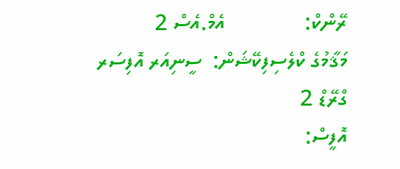ރޭންކް:              އެމް.އެސް 2
މަޤާމުގެ ކްލެސިފިކޭޝަން:  ސީނިއަރ އޮފިސަރ ގްރޭޑް 2
އޮފީސް: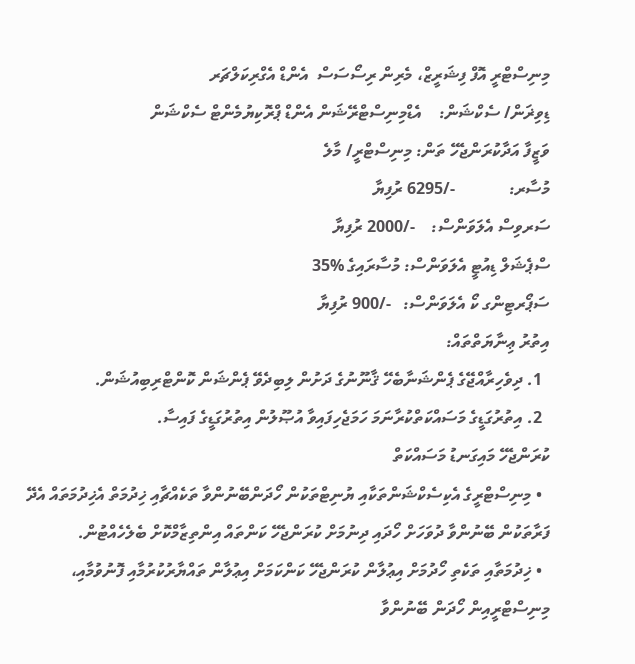މިނިސްޓްރީ އޮފް ފިޝަރީޒް، މެރިން ރިސޯސަސް  އެންޑް އެގްރިކަލްޗަރ
ޑިވިޜަން/ ސެކްޝަން:    އެޑްމިނިސްޓްރޭޝަން އެންޑް ޕްރޮކިޔުމެންޓް ސެކްޝަން
ވަޒީފާ އަދާކުރަންޖެހޭ ތަން: މިނިސްޓްރީ/ މާލެ
މުސާރ:             -/6295 ރުފިޔާ
ސަރވިސް އެލަވަންސް:    -/2000 ރުފިޔާ
ސްޕެޝަލް ޑިއުޓީ އެލަވަންސް: މުސާރައިގެ %35
ސަޕޯރޓިންގ ކޯ އެލަވަންސް:   -/900 ރުފިޔާ
އިތުރު ޢިނާޔަތްތައް:
  1. ދިވެހިރާއްޖޭގެ ޕެންޝަނާބެހޭ ޤާނޫނުގެ ދަށުން ލިބިދެވޭ ޕެންޝަން ކޮންޓްރިބިއުޝަން.
  2. އިތުރުގަޑީގެ މަސައްކަތްކުރާނަމަ ހަމަޖެހިފައިވާ އުޞޫލުން އިތުރުގަޑީގެ ފައިސާ.
ކުރަންޖެހޭ މައިގަނޑު މަސައްކަތް
  • މިނިސްޓްރީގެ އެކިސެކްޝަންތަކާއި ޔުނިޓްތަކުން ހޯދަންބޭނުންވާ ތަކެއްޗާއި ޚިދުމަތް އެޚިދުމަތައް އެދޭ ފަރާތަކުން ބޭނުންވާ ދުވަހަށް ހޯދައި ދިނުމަށް ކުރަންޖެހޭ ކަންތައް އިންތިޒާމްކޮށް ބެލެހެއްޓުން.
  • ޚިދުމަތާއި ތަކެތި ހޯދުމަށް އިޢުލާން ކުރަންޖެހޭ ކަންކަމަށް އިޢުލާން ތައްޔާރުކުރުމާއި ފޮނުވުމާއި، މިނިސްޓްރީއިން ހޯދަން ބޭނުންވާ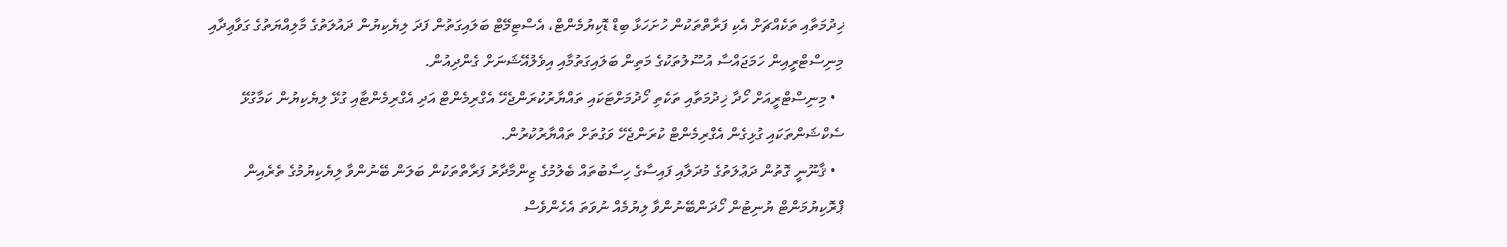ޚިދުމަތާއި ތަކެއްޗަށް އެކި ފަރާތްތަކުން ހުށަހަޅާ ބިޑް ޑޮކިޔުމެންޓް، އެސްޓިމޭޓް ބަލައިގަތުން ފަދަ ލިޔެކިޔުން ދައުލަތުގެ މާލިއްޔަތުގެ ގަވާޢިދާއި މިނިސްޓްރީއިން ހަމަޖައްސާ އުސޫލުތަކުގެ މަތިން ބަލައިގަތުމާއި އިވެލުއޭޝަނަށް ގެންދިއުން.
  • މިނިސްޓްރީއަށް ހޯދާ ޚިދުމަތާއި ތަކެތި ހޯދުމަށްޓަކައި ތައްޔާރުކުރަންޖެހޭ އެގްރިމެންޓް އަދި އެގްރިމެންޓާއި ގުޅޭ ލިޔެކިޔުން ކަމާގުޅޭ ސެކްޝަންތަކައި ގުޅިގެން އެގްރިމެންޓް ކުރަންޖެހޭ ވަގުތަށް ތައްޔާރުކުރުން.
  • ޤާނޫނީ ގޮތުން ދަޢުލަތުގެ މުދަލާއި ފައިސާގެ ހިސާބުތައް ބެލުމުގެ ޒިންމާދާރު ފަރާތްތަކުން ބަލަން ބޭނުންވާ ލިޔެކިޔުމުގެ ތެރެއިން ޕްރޮކިޔުމަންޓް ޔުނިޓުން ހޯދަންބޭނުންވާ ލިޔުމެއް ނުވަތަ އެހެންވެސް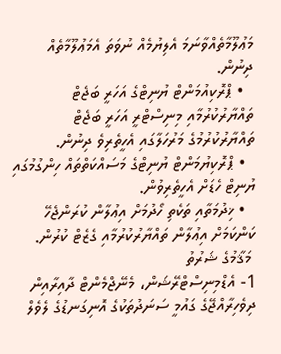މަޢުލޫމާތެއްވާނަމަ އެލިޔުމެއް ނުވަތަ އެމަޢުލޫމާތެއް ދިނުން.
  • ޕްރޮކިއުމަންޓް ޔުނިޓްގެ އަހަރީ ބަޖެޓް ތައްޔާރުކުރުމާއި މިނިސްޓްރީ އަހަރީ ބަޖެޓް ތައްޔާރުކުރުމުގެ މަރުހަލާގައި އެހީތެރިވެ ދިނުން.
  • ޕްރޮކިޔުމަންޓް ޔުނިޓްގެ މަސައްކަތްތައް ހިންގުމުގައި ޔުނިޓް ހެޑަށް އެހީތެރިވުން.
  • ޚިދުމަތާއި ތަކެތި ހޯދުމަށް އިޢުލާން ކުރަންޖެހޭ ކަންކަމަށް އިޢުލާން ތައްޔާރުކުރުމާއި ގެޒެޓް ކުރުން.
 މަޤާމުގެ ޝަރުތު
1- އެޑްމިނިސްޓްރޭޝަން، މެނޭޖްމެންޓް ދާއިރާއިން ދިވެހިރާއްޖޭގެ ގައުމީ ސަނަދުތަކުގެ އޮނިގަނޑުގެ ލެވެލް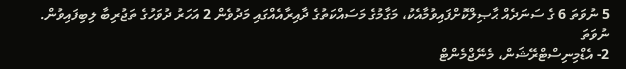5 ނުވަތަ 6 ގެ ސަނަދެއް ޙާޞިލްކޮށްފައިވުމާއެކު، މަގާމުގެ މަސައްކަތުގެ ދާއިރާއެއްގައި މަދުވެން 2 އަހަރު ދުވަހުގެ ތަޖުރިބާ ލިބިފައިވުން. ނުވަތަ
2- އެޑްމިނިސްޓްރޭޝަން، މެނޭޖްމެންޓް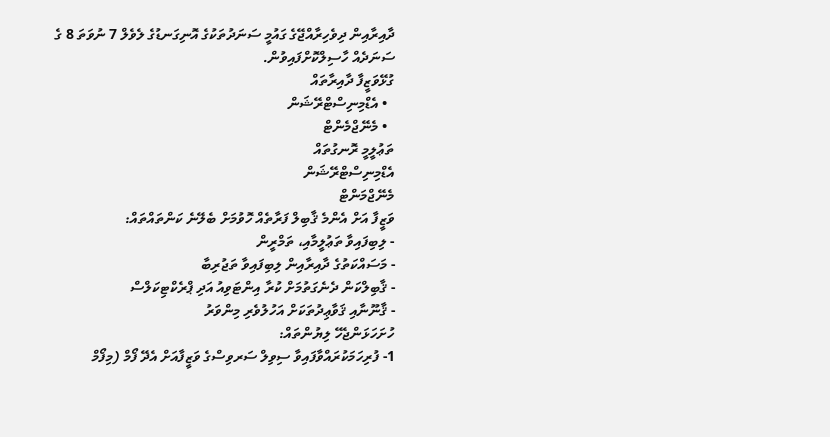ދާއިރާއިން ދިވެހިރާއްޖޭގެ ގައުމީ ސަނަދުތަކުގެ އޮނިގަނޑުގެ ލެވެލް 7 ނުވަތަ 8 ގެ ސަނަދެއް ހާސިލްކޮށްފައިވުން.
ގުޅޭވަޒީފާ ދާއިރާތައް
  • އެޑްމިނިސްޓްރޭޝަން
  • މެނޭޖްމެންޓް
ތަޢުލީމީ ރޮނގުތައް
އެޑްމިނިސްޓްރޭޝަން
މެނޭޖްމަންޓް
ވަޒީފާ އަށް އެންމެ ޤާބިލް ފަރާތެއް ހޮވުމަށް ބެލޭނެ ކަންތައްތައް:
- ލިބިފައިވާ ތަޢުލީމާއި، ތަމްރީން
- މަސައްކަތުގެ ދާއިރާއިން ލިބިފައިވާ ތަޖުރިބާ
- ޤާބިލްކަން ދެނެގަތުމަށް ކުރާ އިންޓަވިއު އަދި ޕްރެކްޓިކަލްސް
- ޤާނޫނާއި ޤަވާޢިދުތަކަށް އަހުލުވެރި މިންވަރު
ހުށަހަޅަންޖެހޭ ލިޔުންތައް:
1- ފުރިހަމަކުރައްވާފައިވާ ސިވިލް ސަރވިސްގެ ވަޒީފާއަށް އެދޭ ފޯމް (މިފޯމް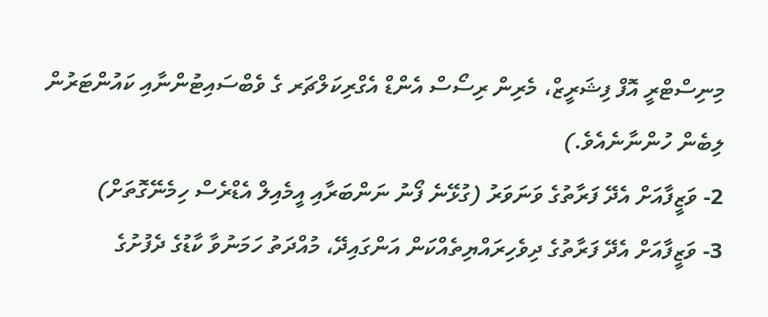މިނިސްޓްރީ އޮފް ފިޝަރީޒް، މެރިން ރިސޯސް އެންޑް އެގްރިކަލްޗަރ ގެ ވެބްސައިޓުންނާއި ކައުންޓަރުން ލިބެން ހުންނާނެއެވެ.)
2- ވަޒީފާއަށް އެދޭ ފަރާތުގެ ވަނަވަރު (ގުޅޭނެ ފޯނު ނަންބަރާއި އީމެއިލް އެޑްރެސް ހިމެނޭގޮތަށް)
3- ވަޒީފާއަށް އެދޭ ފަރާތުގެ ދިވެހިރައްޔިތެއްކަން އަންގައިދޭ، މުއްދަތު ހަމަނުވާ ކާޑުގެ ދެފުށުގެ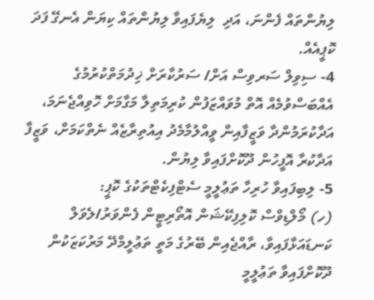ލިޔުންތައް ފެންނަ، އަދި  ލިޔެފައިވާ ލިޔުންތައް ކިޔަން އެނގޭ ފަދަ ކޮޕީއެއް.
4- ސިވިލް ސަރވިސް އަށް/ ސަރުކާރަށް ޚިދުމަތްކުރުމުގެ އެއްބަސްވުމެއް އޮތް މުވައްޒަފުން ކުރިމަތިލާ މަގާމަށް ހޮވިއްޖެނަމަ، އަދާކުރަމުންދާ ވަޒީފާއިން ވީއްލުމާމެދު އިއުތިރާޒެއް ނެތްކަމަށް، ވަޒީފާ އަދާކުރާ އޮފީހުން ދޫކޮށްފައިވާ ލިޔުން.
5- ލިބިފައިވާ ހުރިހާ ތަޢުލީމީ ސެޓްފިކެޓްތަކުގެ ކޮޕީ:
(ހ) މޯލްޑިވްސް ކޮލިފިކޭޝަން އޮތޯރިޓީން ފެންވަރު/ލެވަލް ކަނޑައަޅާފައިވާ، ރާއްޖެއިން ބޭރުގެ މަތީ ތަޢުލީމްދޭ މަރުކަޒަކުން ދޫކޮށްފައިވާ ތަޢުލީމީ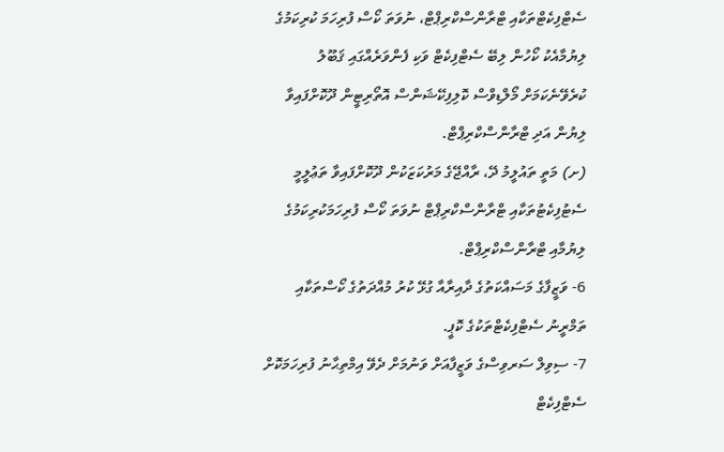ސެޓްފިކެޓްތަކާއި ޓްރާންސްކްރިޕްޓް، ނުވަތަ ކޯސް ފުރިހަމަ ކުރިކަމުގެ ލިޔުމާއެކު ކޯހުން ލިބޭ ސެޓްފިކެޓް ވަކި ފެންވަރެއްގައި ޤަބޫލު ކުރެވޭނެކަމަށް މޯލްޑިވްސް ކޮލިފިކޭޝަންސް އޮތޯރިޓީން ދޫކޮށްފައިވާ ލިޔުން އަދި ޓްރާންސްކްރިޕްޓް.
(ށ) މަތީ ތައުލީމު ދޭ، ރާއްޖޭގެ މަރުކަޒަކުން ދޫކޮށްފައިވާ ތަޢުލީމީ ސެޓުފިކެޓުތަކާއި ޓްރާންސްކްރިޕްޓް ނުވަތަ ކޯސް ފުރިހަމަކުރިކަމުގެ ލިޔުމާއި ޓްރާންސްކްރިޕްޓް.
6- ވަޒީފާގެ މަސައްކަތުގެ ދާއިރާއާ ގުޅޭ ކުރު މުއްދަތުގެ ކޯސްތަކާއި ތަމްރީނު ސެޓްފިކެޓްތަކުގެ ކޮޕީ.
7- ސިވިލް ސަރވިސްގެ ވަޒީފާއަށް ވަނުމަށް ދެވޭ އިމްތިޙާނު ފުރިހަމަކޮށް ސެޓްފިކެޓް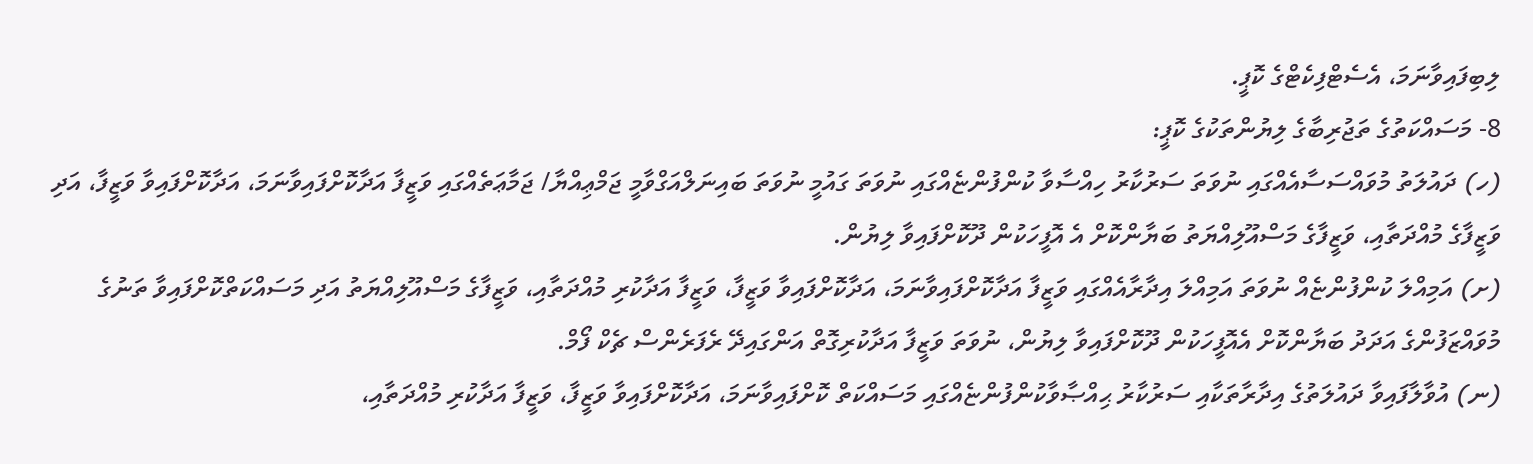ލިބިފައިވާނަމަ، އެސެޓްފިކެޓްގެ ކޮޕީ.
8- މަސައްކަތުގެ ތަޖުރިބާގެ ލިޔުންތަކުގެ ކޮޕީ:
(ހ) ދައުލަތު މުވައްސަސާއެއްގައި ނުވަތަ ސަރުކާރު ހިއްސާވާ ކުންފުންޏެއްގައި ނުވަތަ ގައުމީ ނުވަތަ ބައިނަލްއަގްވާމީ ޖަމްޢިއްޔާ/ ޖަމާޢަތެއްގައި ވަޒީފާ އަދާކޮށްފައިވާނަމަ، އަދާކޮށްފައިވާ ވަޒީފާ، އަދި ވަޒީފާގެ މުއްދަތާއި، ވަޒީފާގެ މަސްއޫލިއްޔަތު ބަޔާންކޮށް އެ އޮފީހަކުން ދޫކޮށްފައިވާ ލިޔުން.
(ށ) އަމިއްލަ ކުންފުންޏެއް ނުވަތަ އަމިއްލަ އިދާރާއެއްގައި ވަޒީފާ އަދާކޮށްފައިވާނަމަ، އަދާކޮށްފައިވާ ވަޒީފާ، ވަޒީފާ އަދާކުރި މުއްދަތާއި، ވަޒީފާގެ މަސްއޫލިއްޔަތު އަދި މަސައްކަތްކޮށްފައިވާ ތަނުގެ މުވައްޒަފުންގެ އަދަދު ބަޔާންކޮށް އެއޮފީހަކުން ދޫކޮށްފައިވާ ލިޔުން، ނުވަތަ ވަޒީފާ އަދާކުރިގޮތް އަންގައިދޭ ރެފަރެންސް ޗެކް ފޯމް.
(ނ) އުވާލާފައިވާ ދައުލަތުގެ އިދާރާތަކާއި ސަރުކާރު ޙިއްޞާވާކުންފުންޏެއްގައި މަސައްކަތް ކޮށްފައިވާނަމަ، އަދާކޮށްފައިވާ ވަޒީފާ، ވަޒީފާ އަދާކުރި މުއްދަތާއި،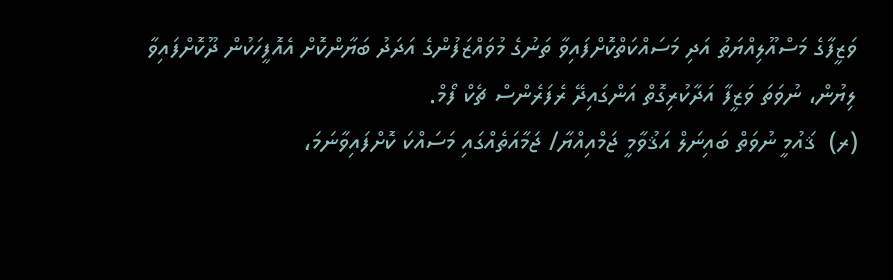ވަޒީފާގެ މަސްއޫލިއްޔަތު އަދި މަސައްކަތްކޮށްފައިވާ ތަނުގެ މުވައްޒަފުންގެ އަދަދު ބަޔާންކޮށް އެއޮފީހަކުން ދޫކޮށްފައިވާ ލިޔުން، ނުވަތަ ވަޒީފާ އަދާކުރިގޮތް އަންގައިދޭ ރެފަރެންސް ޗެކް ފޯމް.
(ރ)  ޤައުމީ ނުވަތް ބައިނަލް އަޤުވާމީ ޖަމްއިއްޔާ/ ޖަމާއަތެއްގައި މަސައްކަ ކޮށްފައިވާނަމަ،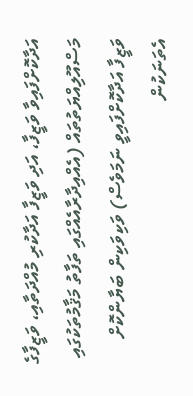އަދާކޮށްފައިވާ ވަޒީފާ، އަދި ވަޒީފާ އަދާކުރި މުއްދަތާއި، ވަޒީފާގެ މަސްއޫލިއްޔަތުތައް (އެއްއިދާރާއެއްގައި ތަފާތު މަޤާމުތަކުގައި ވަޒީފާ އަދާކޮށްފައިވީ ނަމަވެސް) ވަކިވަކިން ބަޔާންކޮށް އެތަނަކުން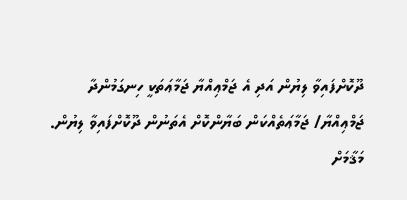ދޫކޮށްފައިވާ ލިޔުން އަދި އެ ޖަމްޢިއްޔާ ޖަމާޢަތަކީ ހިނގަމުންދާ ޖަމްޢިއްޔާ/ ޖަމާޢަތެއްކަން ބަޔާންކޮށް އެތަނުން ދޫކޮށްފައިވާ ލިޔުން.
މަޤާމަށް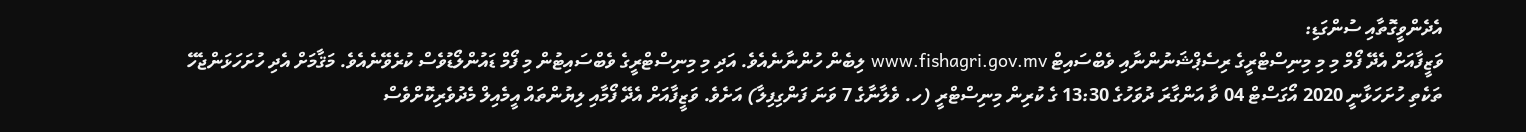އެދެންވީގޮތާއި ސުންގަޑި:
ވަޒީފާއަށް އެދޭ ފޯމް މި މި މިނިސްޓްރީގެ ރިސެޕްޝަނުންނާއި ވެބްސައިޓް www.fishagri.gov.mv ލިބެން ހުންނާނެއެވެ. އަދި މި މިނިސްޓްރީގެ ވެބްސައިޓުން މި ފޯމް ޑައުންލޯޑުވެސް ކުރެވޭނެއެވެ. މަޤާމަށް އެދި ހުށަހަޅަންޖެހޭ  ތަކެތި ހުށަހަޅާނީ 2020 އޯގަސްޓް 04 ވާ އަންގާރަ ދުވަހުގެ 13:30 ގެ ކުރިން މިނިސްޓްރީ (ހ. ވެލާނާގެ 7 ވަނަ ފަންގިފިލާ) އަށެވެ. ވަޒީފާއަށް އެދޭ ފޯމާއި ލިޔުންތައް އީމެއިލް މެދުވެރިކޮށްވެސް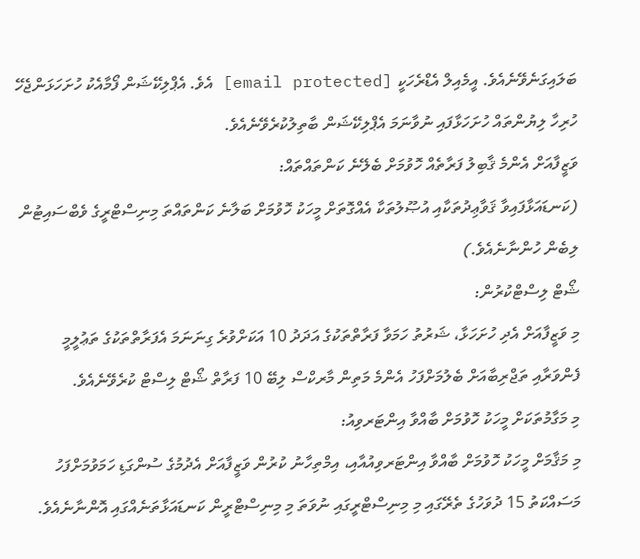ބަލައިގަނެވޭނެއެވެ. އީމެއިލް އެޑްރެހަކީ [email protected] އެވެ. އެޕްލިކޭޝަން ފޯމާއެކު ހުށަހަޅަންޖެހޭ ހުރިހާ ލިޔުންތައް ހުށަހަޅާފައި ނުވާނަމަ އެޕްލިކޭޝަން ބާތިލުކުރެވޭނެއެވެ.
ވަޒީފާއަށް އެންމެ ޤާބިލު ފަރާތެއް ހޮވުމަށް ބެލޭނެ ކަންތައްތައް:
(ކަނޑައަޅާފައިވާ ޤަވާޢިދުތަކާއި އުޞޫލުތަކާ އެއްގޮތަށް މީހަކު ހޮވުމަށް ބަލާނެ ކަންތައްތަ މިނިސްޓްރީގެ ވެބްސައިޓުން ލިބެން ހުންނާނެއެވެ.)
ޝޯޓް ލިސްޓްކުރުން:
މި ވަޒީފާއަށް އެދި ހުށަހަޅާ، ޝަރުތު ހަމަވާ ފަރާތްތަކުގެ އަދަދު 10 އަކަށްވުރެ ގިނަނަމަ އެފަރާތްތަކުގެ ތަޢުލީމީ ފެންވަރާއި ތަޖްރިބާއަށް ބެލުމަށްފަހު އެންމެ މަތިން މާރކްސް ލިބޭ 10 ފަރާތް ޝޯޓް ލިސްޓް ކުރެވޭނެއެވެ.
މި މަގާމުތަކަށް މީހަކު ހޮވުމަށް ބާއްވާ އިންޓަރވިއު:
މި މަޤާމަށް މީހަކު ހޮވުމަށް ބާއްވާ އިންޓަރވިއުއާއި، އިމްތިހާނު ކުރުން ވަޒީފާއަށް އެދުމުގެ ސުންގަޑި ހަމަވުމަށްފަހު މަސައްކަތު 15 ދުވަހުގެ ތެރޭގައި މި މިނިސްޓްރީގައި ނުވަތަ މި މިނިސްޓްރީން ކަނޑައަޅާތަނެއްގައި އޮންނާނެއެވެ.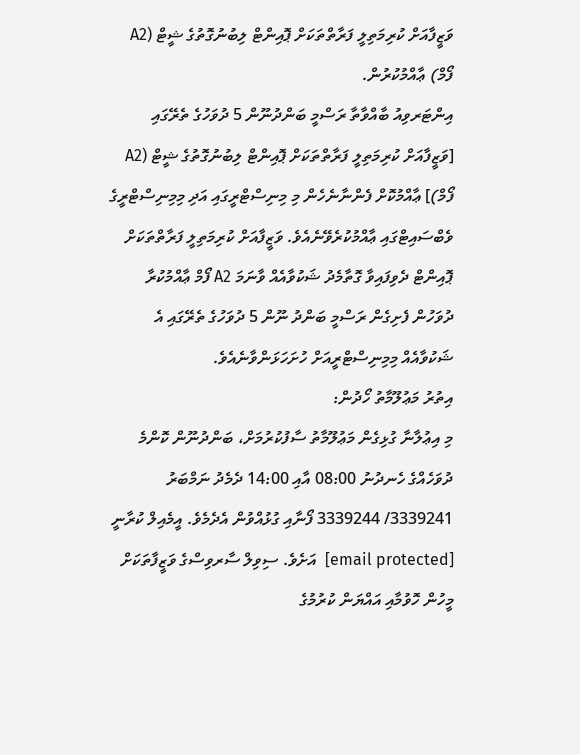ވަޒީފާއަށް ކުރިމަތިލީ ފަރާތްތަކަށް ޕޮއިންޓް ލިބުނުގޮތުގެ ޝީޓް (A2 ފޯމް) ޢާއްމުކުރުން.
އިންޓަރވިއު ބާއްވާތާ ރަސްމީ ބަންދުނޫން 5 ދުވަހުގެ ތެރޭގައި [ވަޒީފާއަށް ކުރިމަތިލީ ފަރާތްތަކަށް ޕޮއިންޓް ލިބުނުގޮތުގެ ޝީޓް (A2 ފޯމް)] ޢާއްމުކޮށް ފެންނާނެހެން މި މިނިސްޓްރީގައި އަދި މިމިނިސްޓްރީގެ ވެބްސައިޓްގައި ޢާއްމުކުރެވޭނެއެވެ. ވަޒީފާއަށް ކުރިމަތިލީ ފަރާތްތަކަށް ޕޮއިންޓް ދެވިފައިވާ ގޮތާމެދު ޝަކުވާއެއް ވާނަމަ A2 ފޯމް ޢާއްމުކުރާ ދުވަހުން ފެށިގެން ރަސްމީ ބަންދު ނޫން 5 ދުވަހުގެ ތެރޭގައި އެ ޝަކުވާއެއް މިމިނިސްޓްރީއަށް ހުށަހަޅަންވާނެއެވެ.
އިތުރު މަޢުލޫމާތު ހޯދުން:
މި އިޢުލާނާ ގުޅިގެން މަޢުލޫމާތު ސާފުކުރުމަށް، ބަންދުނޫން ކޮންމެ ދުވަހެއްގެ ހެނދުނު 08:00 އާއި 14:00 ދެމެދު ނަމްބަރު  3339241/ 3339244 ފޯނާއި ގުޅުއްވުން އެދެމެވެ. އީމެއިލް ކުރާނީ [email protected]  އަށެވެ. ސިވިލް ސާރވިސްގެ ވަޒީފާތަކަށް މީހުން ހޮވުމާއި އައްޔަން ކުރުމުގެ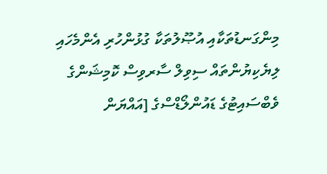މިންގަނޑުތަކާއި އުޞޫލުތަކާ ގުޅުންހުރި އެންމެހައި ލިޔެކިޔުންތައް ސިވިލް ސާރވިސް ކޮމިޝަންގެ ވެބްސައިޓުގެ ޑައުންލޯޑްސްގެ [އައްޔަން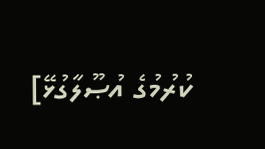ކުރުމުގެ އުޞޫލާގުޅޭ]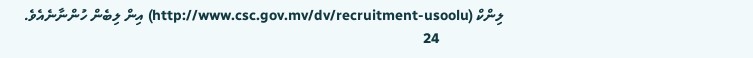ލިންކް (http://www.csc.gov.mv/dv/recruitment-usoolu) އިން ލިބެން ހުންނާނެއެވެ.
                24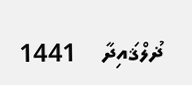ޛުލްޤައިދާ    1441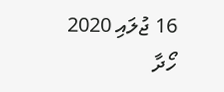16 ޖުލައި 2020
ހޯދާ